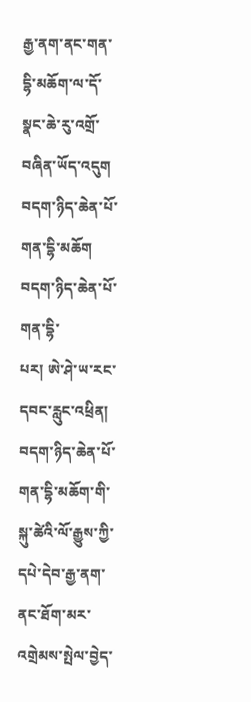རྒྱ་ནག་ནང་གན་དྷི་མཆོག་ལ་དོ་སྣང་ཆེ་རུ་འགྲོ་བཞིན་ཡོད་འདུག
བདག་ཉིད་ཆེན་པོ་གན་དྷི་མཆོག བདག་ཉིད་ཆེན་པོ་གན་དྷི་
པར། ཨེ་ཤེ་ཡ་རང་དབང་རླུང་འཕྲིན།
བདག་ཉིད་ཆེན་པོ་གན་དྷི་མཆོག་གི་སྐུ་ཚེའི་ལོ་རྒྱུས་ཀྱི་དཔེ་དེབ་རྒྱ་ནག་ནང་ཐོག་མར་འགྲེམས་སྤེལ་བྱེད་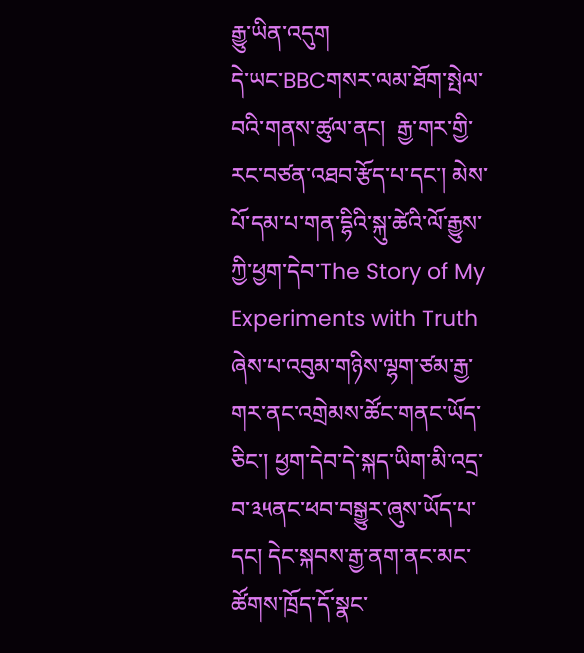རྒྱུ་ཡིན་འདུག
དེ་ཡང་BBCགསར་ལམ་ཐོག་སྤེལ་བའི་གནས་ཚུལ་ནང།  རྒྱ་གར་གྱི་རང་བཙན་འཐབ་རྩོད་པ་དང་། མེས་པོ་དམ་པ་གན་དྷིའི་སྐུ་ཚེའི་ལོ་རྒྱུས་ཀྱི་ཕྱག་དེབ་The Story of My Experiments with Truth ཞེས་པ་འབུམ་གཉིས་ལྷག་ཙམ་རྒྱ་གར་ནང་འགྲེམས་ཚོང་གནང་ཡོད་ཅིང་། ཕྱག་དེབ་དེ་སྐད་ཡིག་མི་འདྲ་བ་༣༥ནང་ཕབ་བསྒྱུར་ཞུས་ཡོད་པ་དང། དེང་སྐབས་རྒྱ་ནག་ནང་མང་ཚོགས་ཁྲོད་དོ་སྣང་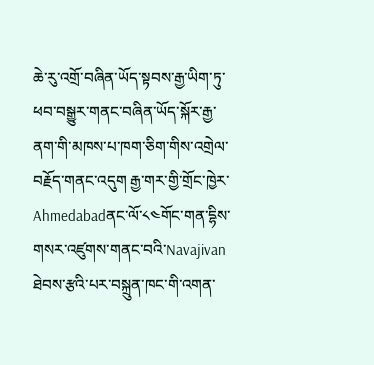ཆེ་རུ་འགྲོ་བཞིན་ཡོད་སྟབས་རྒྱ་ཡིག་ཏུ་ཕབ་བསྒྱུར་གནང་བཞིན་ཡོད་སྐོར་རྒྱ་ནག་གི་མཁས་པ་ཁག་ཅིག་གིས་འགྲེལ་བརྗོད་གནང་འདུག རྒྱ་གར་གྱི་གྲོང་ཁྱེར་Ahmedabadནང་ལོ་༨༤གོང་གན་དྷིས་གསར་འཛུགས་གནང་བའི་Navajivan ཐེབས་རྩའི་པར་བསྐྲུན་ཁང་གི་འགན་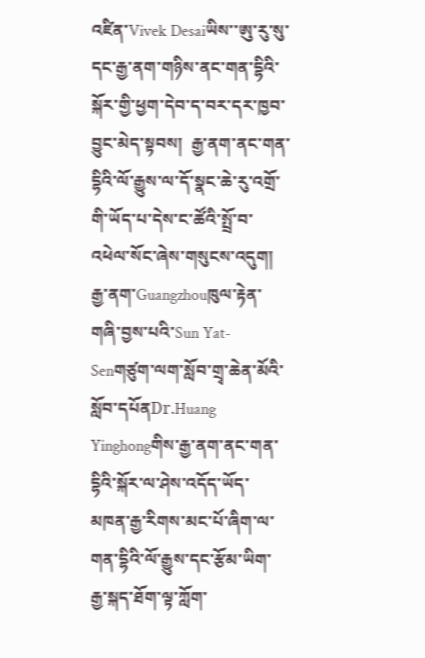འཛིན་Vivek Desaiཡིས་་ཨུ་རུ་སུ་དང་རྒྱ་ནག་གཉིས་ནང་གན་དྷིའི་སྐོར་གྱི་ཕྱག་དེབ་ད་བར་དར་ཁྱབ་བྱུང་མེད་སྟབས།  རྒྱ་ནག་ནང་གན་དྷིའི་ལོ་རྒྱུས་ལ་དོ་སྣང་ཆེ་རུ་འགྲོ་གི་ཡོད་པ་དེས་ང་ཚོའི་སྤྲོ་བ་འཕེལ་སོང་ཞེས་གསུངས་འདུག།
རྒྱ་ནག་Guangzhouཁུལ་རྟེན་གཞི་བྱས་པའི་Sun Yat-Senགཙུག་ལག་སློབ་གྲྭ་ཆེན་མོའི་སློབ་དཔོནDr.Huang Yinghongགིས་རྒྱ་ནག་ནང་གན་དྷིའི་སྐོར་ལ་ཤེས་འདོད་ཡོད་མཁན་རྒྱ་རིགས་མང་པོ་ཞིག་ལ་གན་དྷིའི་ལོ་རྒྱུས་དང་རྩོམ་ཡིག་རྒྱ་སྐད་ཐོག་ལྟ་ཀློག་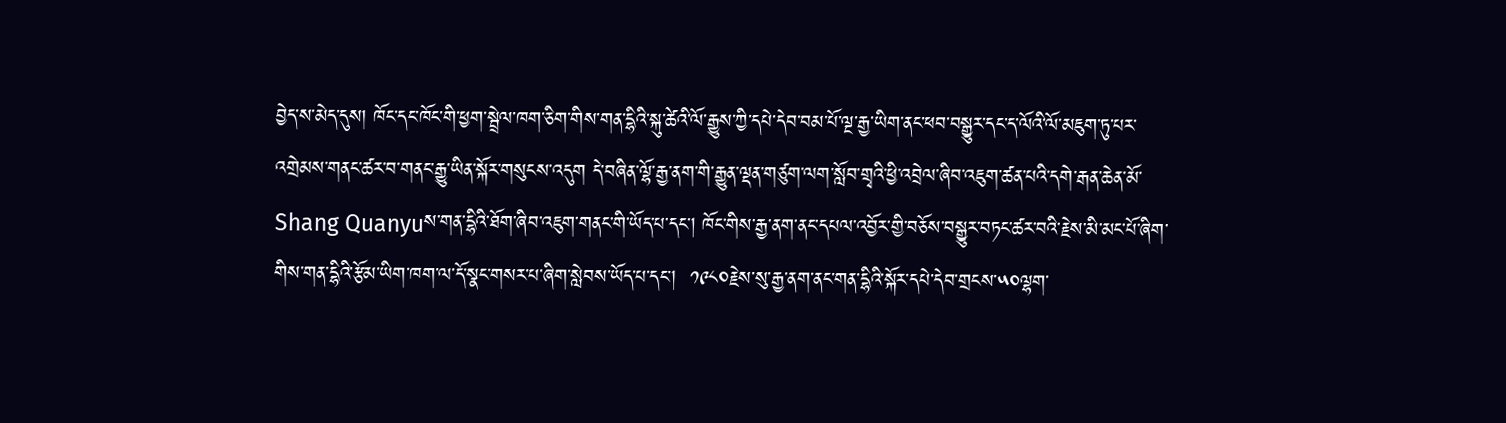བྱེད་ས་མེད་དུས། ཁོང་དང་ཁོང་གི་ཕྱག་སྦྲེལ་ཁག་ཅིག་གིས་གན་དྷིའི་སྐུ་ཚེའི་ལོ་རྒྱུས་ཀྱི་དཔེ་དེབ་བམ་པོ་ལྔ་རྒྱ་ཡིག་ནང་ཕབ་བསྒྱུར་དང་ད་ལོའི་ལོ་མཇུག་ཏུ་པར་འགྲེམས་གནང་ཚར་བ་གནང་རྒྱུ་ཡིན་སྐོར་གསུངས་འདུག དེ་བཞིན་ལྷོ་རྒྱ་ནག་གི་རྒྱུན་ལྡན་གཙུག་ལག་སློབ་གྲྭའི་ཕྱི་འབྲེལ་ཞིབ་འཇུག་ཚན་པའི་དགེ་རྒན་ཆེན་མོ་Shang Quanyuས་གན་དྷིའི་ཐོག་ཞིབ་འཇུག་གནང་གི་ཡོད་པ་དང། ཁོང་གིས་རྒྱ་ནག་ནང་དཔལ་འབྱོར་གྱི་བཅོས་བསྒྱུར་བཏང་ཚར་བའི་རྗེས་མི་མང་པོ་ཞིག་གིས་གན་དྷིའི་རྩོམ་ཡིག་ཁག་ལ་དོ་སྣང་གསར་པ་ཞིག་སླེབས་ཡོད་པ་དང།  ༡༩༨༠རྗེས་སུ་རྒྱ་ནག་ནང་གན་དྷིའི་སྐོར་དཔེ་དེབ་གྲངས་༥༠ལྷག་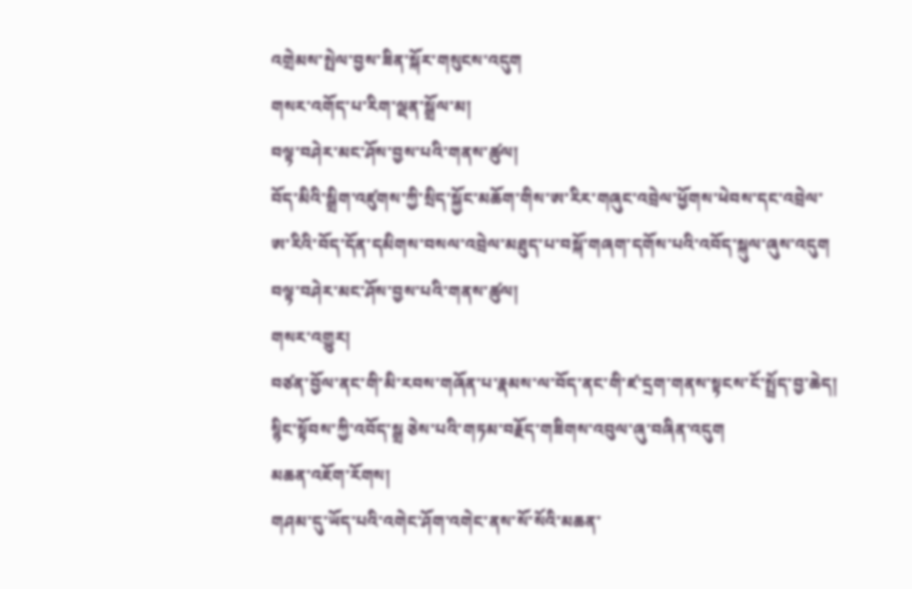འགྲེམས་སྤེལ་བྱས་ཟིན་སྐོར་གསུངས་འདུག
གསར་འགོད་པ་རིག་ལྡན་སྒྲོལ་མ།
བལྟ་བཤེར་མང་ཤོས་བྱས་པའི་གནས་ཚུལ།
བོད་མིའི་སྒྲིག་འཛུགས་ཀྱི་སྲིད་སྐྱོང་མཆོག་གིས་ཨ་རིར་གཞུང་འབྲེལ་ཕྱོགས་ཕེབས་དང་འབྲེལ་ཨ་རིའི་བོད་དོན་དམིགས་བསལ་འབྲེལ་མཐུད་པ་བསྐོ་གཞག་དགོས་པའི་འབོད་སྐུལ་ཞུས་འདུག
བལྟ་བཤེར་མང་ཤོས་བྱས་པའི་གནས་ཚུལ།
གསར་འགྱུར།
བཙན་བྱོལ་ནང་གི་མི་རབས་གཞོན་པ་རྣམས་ལ་བོད་ནང་གི་ཛ་དྲག་གནས་སྟངས་ངོ་སྤྲོད་བྱ་ཆེད། སྙིང་སྟོབས་ཀྱི་འབོད་སྒྲ ཅེས་པའི་གཏམ་བརྗོད་གཟིགས་འབུལ་ཞུ་བཞིན་འདུག
མཆན་འཇོག་རོགས།
གཤམ་དུ་ཡོད་པའི་འགེང་ཤོག་འགེང་ནས་སོ་སོའི་མཆན་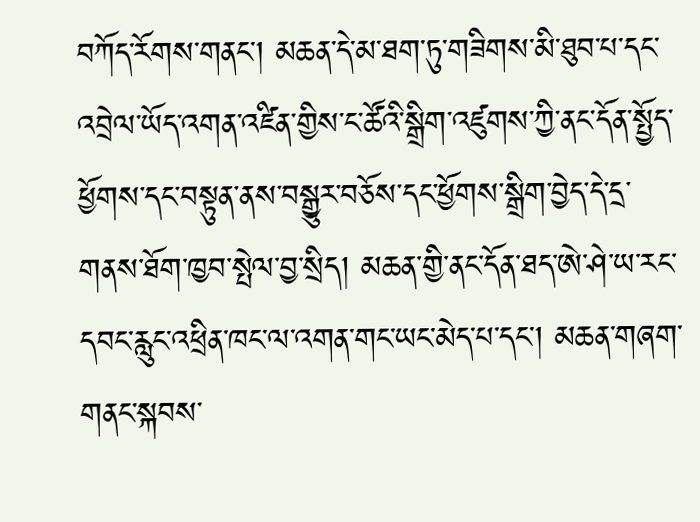བཀོད་རོགས་གནང་། མཆན་དེ་མ་ཐག་ཏུ་གཟིགས་མི་ཐུབ་པ་དང་འབྲེལ་ཡོད་འགན་འཛིན་གྱིས་ང་ཚོའི་སྒྲིག་འཛུགས་ཀྱི་ནང་དོན་སྤྱོད་ཕྱོགས་དང་བསྟུན་ནས་བསྒྱུར་བཅོས་དང་ཕྱོགས་སྒྲིག་བྱེད་དེ་དྲ་གནས་ཐོག་ཁྱབ་སྤེལ་བྱ་སྲིད། མཆན་གྱི་ནང་དོན་ཐད་ཨེ་ཤེ་ཡ་རང་དབང་རླུང་འཕྲིན་ཁང་ལ་འགན་གང་ཡང་མེད་པ་དང་། མཆན་གཞག་གནང་སྐབས་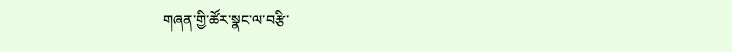གཞན་གྱི་ཚོར་སྣང་ལ་བརྩི་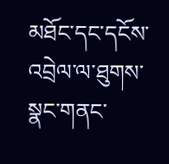མཐོང་དང་དངོས་འབྲེལ་ལ་ཐུགས་སྣང་གནང་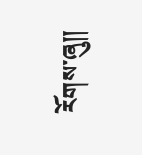རོགས་ཞུ༎